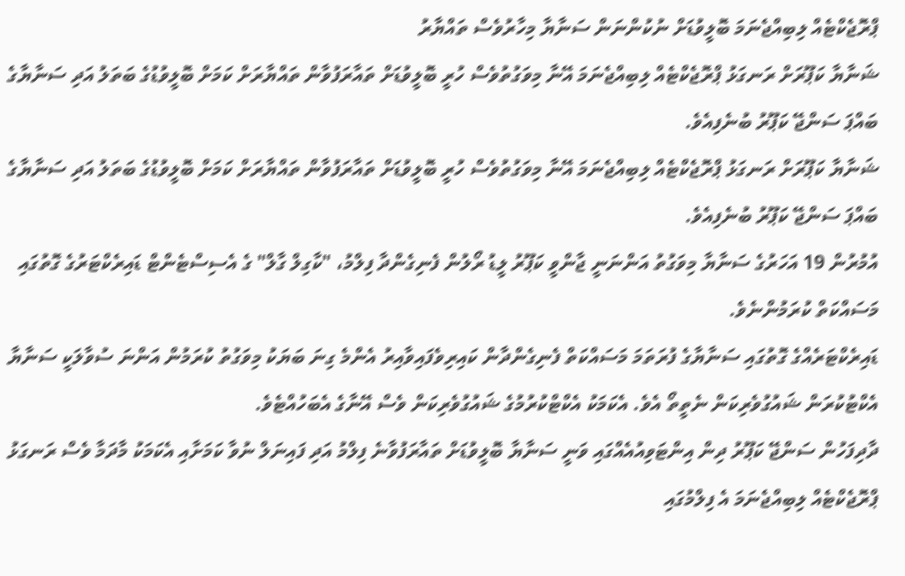ޕްރޮޖެކްޓެއް ލިބިއްޖެނަމަ ބޮލީވުޑަށް ނުކުންނަން ސަނާޔާ މިހާރުވެސް ތައްޔާރު
ޝަނާޔާ ކަޕޫރަށް ރަނގަޅު ޕްރޮޖެކްޓެއް ލިބިއްޖެނަމަ އޭނާ މިވަގުތުވެސް ހުރީ ބޮލީވުޑަށް ތައާރަފުވާން ތައްޔާރަށް ކަމަށް ބޮލީވުޑުގެ ބަތަލު އަދި ސަނާޔާގެ ބައްޕަ ސަންޖޭ ކަޕޫރު ބުނެފިއެވެ.
ޝަނާޔާ ކަޕޫރަށް ރަނގަޅު ޕްރޮޖެކްޓެއް ލިބިއްޖެނަމަ އޭނާ މިވަގުތުވެސް ހުރީ ބޮލީވުޑަށް ތައާރަފުވާން ތައްޔާރަށް ކަމަށް ބޮލީވުޑުގެ ބަތަލު އަދި ސަނާޔާގެ ބައްޕަ ސަންޖޭ ކަޕޫރު ބުނެފިއެވެ.
އުމުރުން 19 އަހަރުގެ ސަނާޔާ މިވަގުތު އަންނަނީ ޖާންވީ ކަޕޫރު ލީޑު ރޯލުން ފެނިގެންދާ ފިލްމު، "ކާގިލް ގާލް" ގެ އެސިސްޓެންޓް ޑައިރެކްޓަރުގެ ގޮތުގައި މަސައްކަތް ކުރަމުންނެވެ.
ޑައިރެކްޓަރެއްގެ ގޮތުގައި ސަނާޔާގެ ފުރަތަމަ މަސައްކަތް ފެނިގެންދާން ކައިރިވެފައިވާއިރު އެންމެ ގިނަ ބަޔަކު މިވަގުތު ކުރަމުން އަންނަ ސުވާލަކީ ސަނާޔާ އެކްޓުކުރަން ޝައުގުވެރިކަން ނެތީތޯ އެވެ. އެކަމަކު އެކްޓްކުރުމުގެ ޝައުގުވެރިކަން ވެސް އޭނާގެ އެބަހުއްޓެވެ.
ދާދިފަހުން ސަންޖޭ ކަޕޫރު ދިން އިންޓަވިއުއެއްގައި ވަނީ ސަނާޔާ ބޮލީވުޑަށް ތައާރަފުވާނެ ފިލްމު އަދި ފައިނަލް ނުވާ ކަމަށާއި އެކަމަކު މާދަމާ ވެސް ރަނގަޅު ޕްރޮޖެކްޓެއް ލިބިއްޖެނަމަ އެ ފިލްމުގައި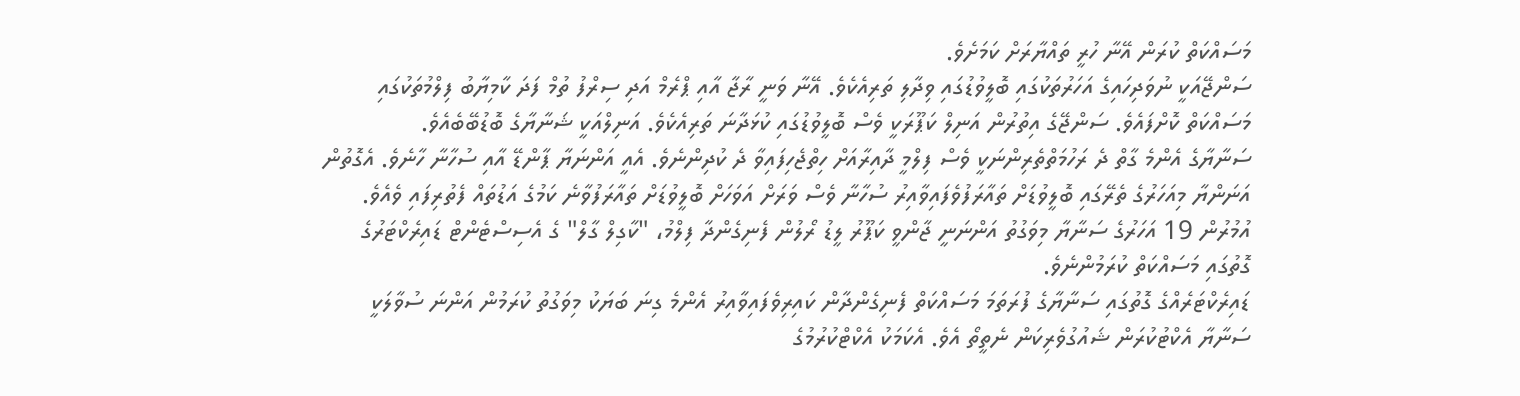މަސައްކަތް ކުރަން އޭނާ ހުރީ ތައްޔާރަށް ކަމަށެވެ.
ސަންޖޭއަކީ ނުވަދިހައިގެ އަހަރުތަކުގައި ބޮލީވުޑުގައި ވިދާލި ތަރިއެކެވެ. އޭނާ ވަނީ ރާޖާ އާއި ޕްރެމް އަދި ސިރްފު ތުމް ފަދަ ކާމިޔާބު ފިލްމުތަކުގައި މަސައްކަތް ކޮށްފައެވެ. ސަންޖޭގެ އިތުރުން އަނިލް ކަޕޫރަކީ ވެސް ބޮލީވުޑުގައި ކުޅަދާނަ ތަރިއެކެވެ. އަނިލްއަކީ ޝަނާޔާގެ ބޮޑުބޭބެއެވެ.
ސަނާޔާގެ އެންމެ ގާތް ދެ ރަހުމަތްތެރިންނަކީ ވެސް ފިލްމީ ދާއިރާއަށް ހިތްޖެހިފައިވާ ދެ ކުދިންނެވެ. އެއީ އަންނަޔާ ޕާންޑޭ އާއި ސުހާނާ ހާނެވެ. އެގޮތުން އަނަންޔާ މިއަހަރުގެ ތެރޭގައި ބޮލީވުޑަށް ތައާރަފުވެފައިވާއިރު ސުހާނާ ވެސް ވަރަށް އަވަހަށް ބޮލީވުޑަށް ތައާރަފުވާނެ ކަމުގެ އަޑުތައް ފެތުރިފައި ވެއެވެ.
އުމުރުން 19 އަހަރުގެ ސަނާޔާ މިވަގުތު އަންނަނީ ޖާންވީ ކަޕޫރު ލީޑު ރޯލުން ފެނިގެންދާ ފިލްމު، "ކާގިލް ގާލް" ގެ އެސިސްޓެންޓް ޑައިރެކްޓަރުގެ ގޮތުގައި މަސައްކަތް ކުރަމުންނެވެ.
ޑައިރެކްޓަރެއްގެ ގޮތުގައި ސަނާޔާގެ ފުރަތަމަ މަސައްކަތް ފެނިގެންދާން ކައިރިވެފައިވާއިރު އެންމެ ގިނަ ބަޔަކު މިވަގުތު ކުރަމުން އަންނަ ސުވާލަކީ ސަނާޔާ އެކްޓުކުރަން ޝައުގުވެރިކަން ނެތީތޯ އެވެ. އެކަމަކު އެކްޓްކުރުމުގެ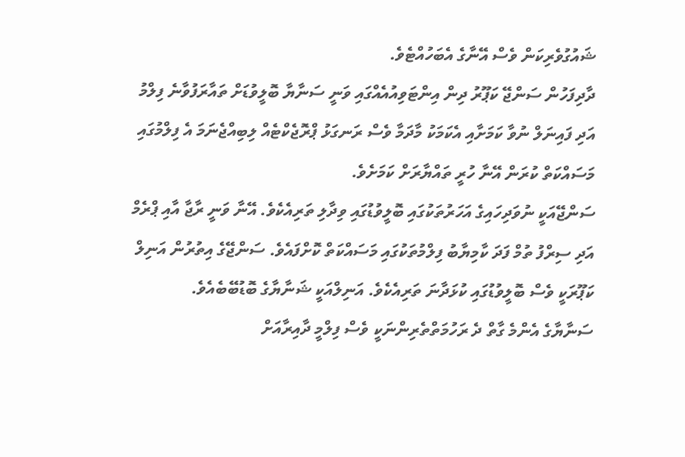ޝައުގުވެރިކަން ވެސް އޭނާގެ އެބަހުއްޓެވެ.
ދާދިފަހުން ސަންޖޭ ކަޕޫރު ދިން އިންޓަވިއުއެއްގައި ވަނީ ސަނާޔާ ބޮލީވުޑަށް ތައާރަފުވާނެ ފިލްމު އަދި ފައިނަލް ނުވާ ކަމަށާއި އެކަމަކު މާދަމާ ވެސް ރަނގަޅު ޕްރޮޖެކްޓެއް ލިބިއްޖެނަމަ އެ ފިލްމުގައި މަސައްކަތް ކުރަން އޭނާ ހުރީ ތައްޔާރަށް ކަމަށެވެ.
ސަންޖޭއަކީ ނުވަދިހައިގެ އަހަރުތަކުގައި ބޮލީވުޑުގައި ވިދާލި ތަރިއެކެވެ. އޭނާ ވަނީ ރާޖާ އާއި ޕްރެމް އަދި ސިރްފު ތުމް ފަދަ ކާމިޔާބު ފިލްމުތަކުގައި މަސައްކަތް ކޮށްފައެވެ. ސަންޖޭގެ އިތުރުން އަނިލް ކަޕޫރަކީ ވެސް ބޮލީވުޑުގައި ކުޅަދާނަ ތަރިއެކެވެ. އަނިލްއަކީ ޝަނާޔާގެ ބޮޑުބޭބެއެވެ.
ސަނާޔާގެ އެންމެ ގާތް ދެ ރަހުމަތްތެރިންނަކީ ވެސް ފިލްމީ ދާއިރާއަށް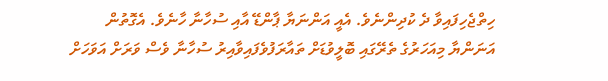ހިތްޖެހިފައިވާ ދެ ކުދިންނެވެ. އެއީ އަންނަޔާ ޕާންޑޭ އާއި ސުހާނާ ހާނެވެ. އެގޮތުން އަނަންޔާ މިއަހަރުގެ ތެރޭގައި ބޮލީވުޑަށް ތައާރަފުވެފައިވާއިރު ސުހާނާ ވެސް ވަރަށް އަވަހަށް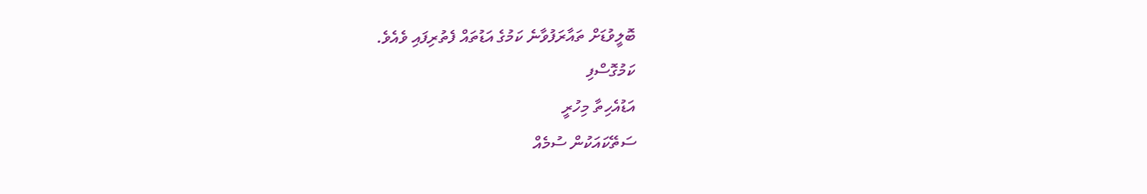ބޮލީވުޑަށް ތައާރަފުވާނެ ކަމުގެ އަޑުތައް ފެތުރިފައި ވެއެވެ.
ކަމުގޮސްފި
އަޑުއެހިތާ މިހުރީ
ސަތޭކައަކުން ސުމެއް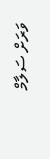ވަރަށް ސަލާމް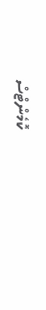ކޮމެންޓްސް